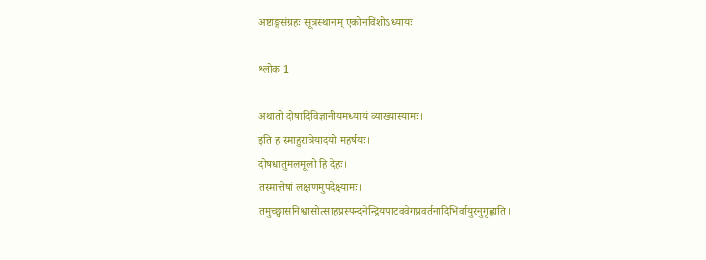अष्टाङ्गसंग्रहः सूत्रस्थानम् एकोनविंशोऽध्यायः

श्लोक 1

अथातो दोषादिविज्ञानीयमध्यायं व्याख्यास्यामः।
इति ह स्माहुरात्रेयादयो महर्षयः।
दोषधातुमलमूलो हि देहः।
तस्मात्तेषां लक्षणमुपदेक्ष्यामः।
तमुच्छ्वासनिश्वासोत्साहप्रस्पन्दनेन्द्रियपाटववेगप्रवर्तनादिभिर्वायुरनुगृह्णाति।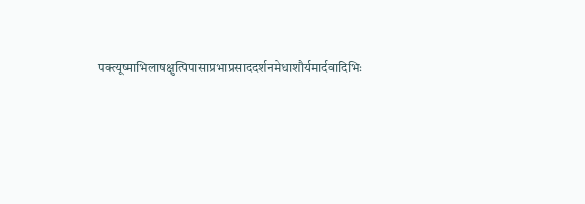पक्त्यूष्माभिलाषक्षुत्पिपासाप्रभाप्रसाददर्शनमेधाशौर्यमार्दवादिभिः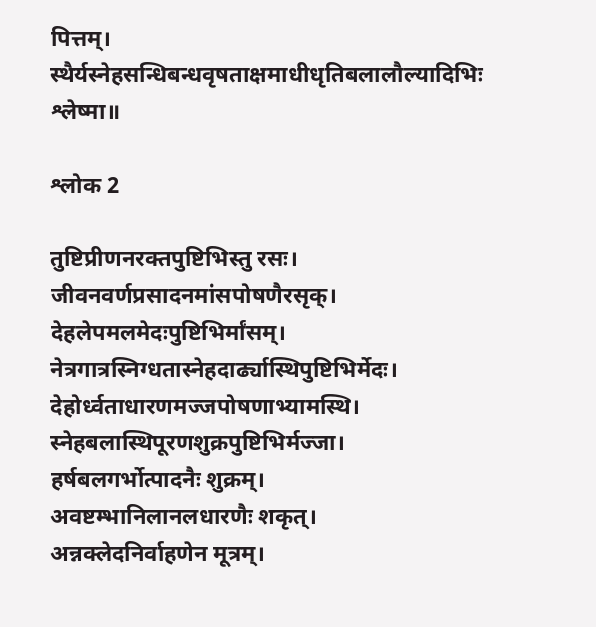पित्तम्।
स्थैर्यस्नेहसन्धिबन्धवृषताक्षमाधीधृतिबलालौल्यादिभिः श्लेष्मा॥

श्लोक 2

तुष्टिप्रीणनरक्तपुष्टिभिस्तु रसः।
जीवनवर्णप्रसादनमांसपोषणैरसृक्।
देहलेपमलमेदःपुष्टिभिर्मांसम्।
नेत्रगात्रस्निग्धतास्नेहदार्ढ्यास्थिपुष्टिभिर्मेदः।
देहोर्ध्वताधारणमज्जपोषणाभ्यामस्थि।
स्नेहबलास्थिपूरणशुक्रपुष्टिभिर्मज्जा।
हर्षबलगर्भोत्पादनैः शुक्रम्।
अवष्टम्भानिलानलधारणैः शकृत्।
अन्नक्लेदनिर्वाहणेन मूत्रम्।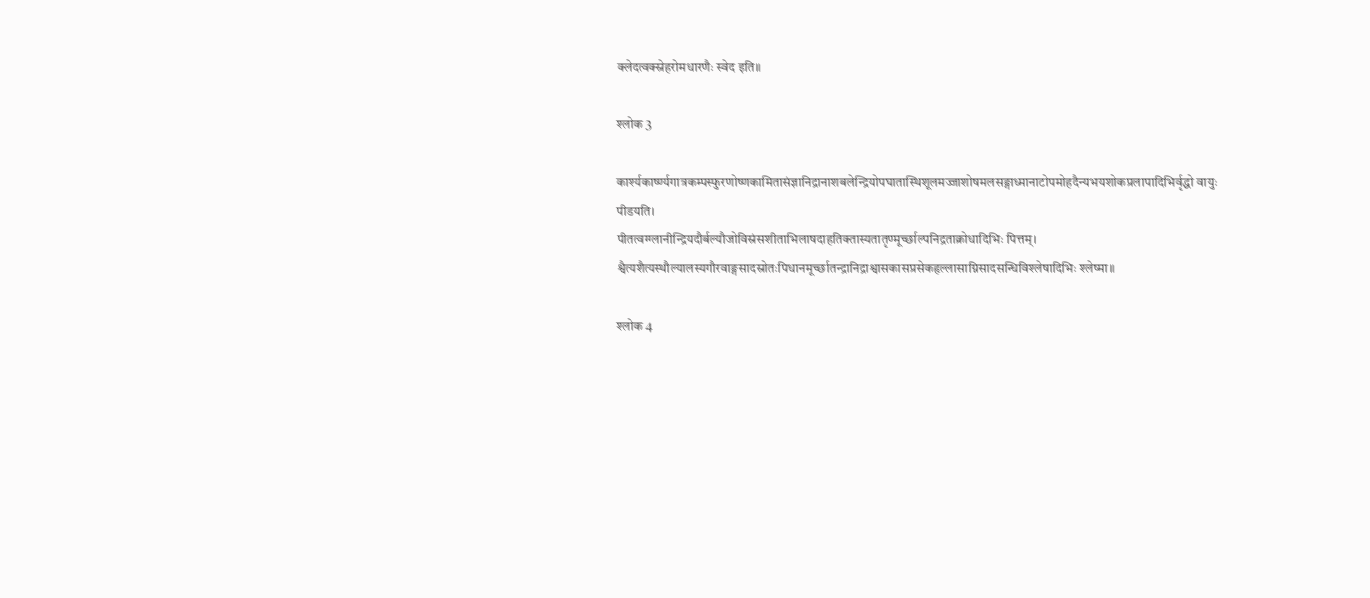क्लेदत्वक्स्नेहरोमधारणैः स्वेद इति॥

श्लोक 3

कार्श्यकार्ष्ण्यगात्रकम्पस्फुरणोष्णकामितासंज्ञानिद्रानाशबलेन्द्रियोपघातास्थिशूलमज्जाशोषमलसङ्गाध्मानाटोपमोहदैन्यभयशोकप्रलापादिभिर्वृद्धो वायुः पीडयति।
पीतत्वग्ग्लानीन्द्रियदौर्बल्यौजोविस्रंसशीताभिलाषदाहतिक्तास्यतातृण्मूर्च्छाल्पनिद्रताक्रोधादिभिः पित्तम्।
श्वैत्यशैत्यस्थौल्यालस्यगौरवाङ्गसादस्रोतःपिधानमूर्च्छातन्द्रानिद्राश्वासकासप्रसेकहृल्लासाग्निसादसन्धिविश्लेषादिभिः श्लेष्मा॥

श्लोक 4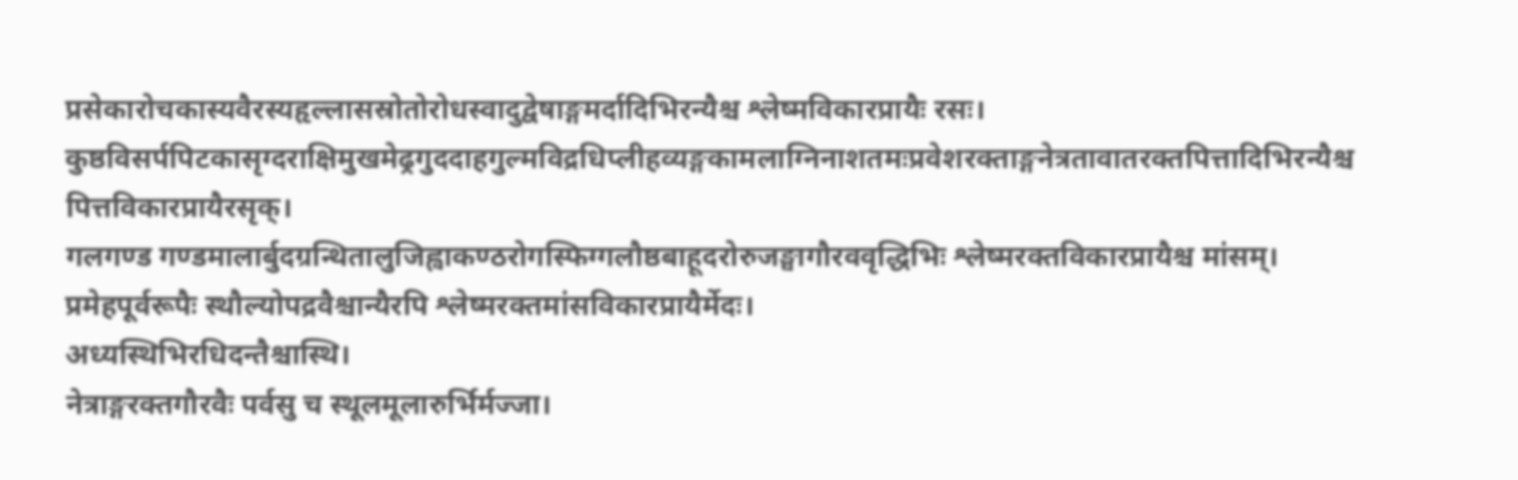प्रसेकारोचकास्यवैरस्यहृल्लासस्रोतोरोधस्वादुद्वेषाङ्गमर्दादिभिरन्यैश्च श्लेष्मविकारप्रायैः रसः।
कुष्ठविसर्पपिटकासृग्दराक्षिमुखमेढ्रगुददाहगुल्मविद्रधिप्लीहव्यङ्गकामलाग्निनाशतमःप्रवेशरक्ताङ्गनेत्रतावातरक्तपित्तादिभिरन्यैश्च पित्तविकारप्रायैरसृक्।
गलगण्ड गण्डमालार्बुदग्रन्थितालुजिह्वाकण्ठरोगस्फिग्गलौष्ठबाहूदरोरुजङ्घागौरववृद्धिभिः श्लेष्मरक्तविकारप्रायैश्च मांसम्।
प्रमेहपूर्वरूपैः स्थौल्योपद्रवैश्चान्यैरपि श्लेष्मरक्तमांसविकारप्रायैर्मेदः।
अध्यस्थिभिरधिदन्तैश्चास्थि।
नेत्राङ्गरक्तगौरवैः पर्वसु च स्थूलमूलारुर्भिर्मज्जा।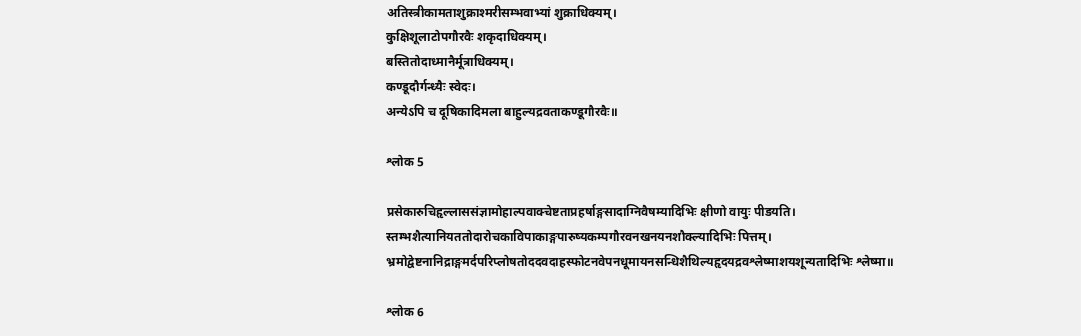अतिस्त्रीकामताशुक्राश्मरीसम्भवाभ्यां शुक्राधिक्यम्।
कुक्षिशूलाटोपगौरवैः शकृदाधिक्यम्।
बस्तितोदाध्मानैर्मूत्राधिक्यम्।
कण्डूदौर्गन्ध्यैः स्वेदः।
अन्येऽपि च दूषिकादिमला बाहुल्यद्रवताकण्डूगौरवैः॥

श्लोक 5

प्रसेकारुचिहृल्लाससंज्ञामोहाल्पवाक्चेष्टताप्रहर्षाङ्गसादाग्निवैषम्यादिभिः क्षीणो वायुः पीडयति।
स्तम्भशैत्यानियततोदारोचकाविपाकाङ्गपारुष्यकम्पगौरवनखनयनशौक्ल्यादिभिः पित्तम्।
भ्रमोद्वेष्टनानिद्राङ्गमर्दपरिप्लोषतोददवदाहस्फोटनवेपनधूमायनसन्धिशैथिल्यहृदयद्रवश्लेष्माशयशून्यतादिभिः श्लेष्मा॥

श्लोक 6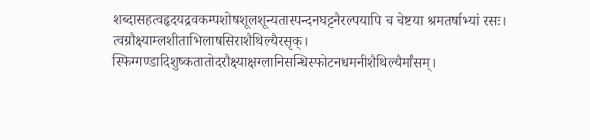शब्दासहत्वहृदयद्रवकम्पशोषशूलशून्यतास्पन्दनघट्टनैरल्पयापि च चेष्टया श्रमतर्षाभ्यां रसः।
त्वग्रौक्ष्याम्लशीताभिलाषसिराशैथिल्यैरसृक्। स्फिग्गण्डादिशुष्कतातोदरौक्ष्याक्षग्लानिसन्धिस्फोटनधमनीशैथिल्यैर्मांसम्।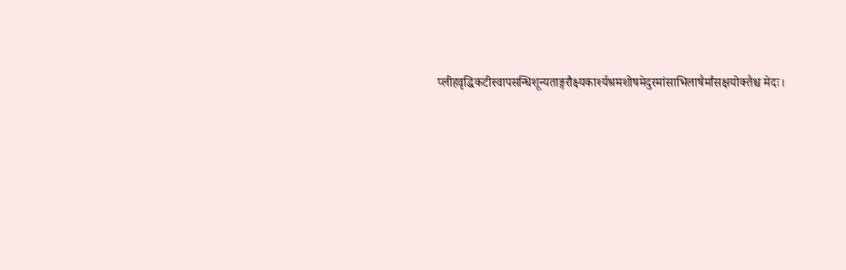प्लीहवृद्धिकटीस्वापसन्धिशून्यताङ्गरौक्ष्यकार्श्यश्रमशोषमेदुरमांसाभिलाषैर्मांसक्षयोक्तैश्च मेदः।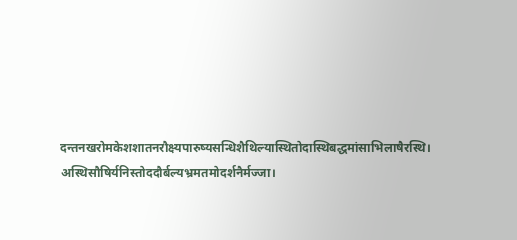दन्तनखरोमकेशशातनरौक्ष्यपारुष्यसन्धिशैथिल्यास्थितोदास्थिबद्धमांसाभिलाषैरस्थि।
अस्थिसौषिर्यनिस्तोददौर्बल्यभ्रमतमोदर्शनैर्मज्जा।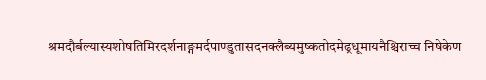श्रमदौर्बल्यास्यशोषतिमिरदर्शनाङ्गमर्दपाण्डुतासदनक्लैब्यमुष्कतोदमेढ्रधूमायनैश्चिराच्च निषेकेण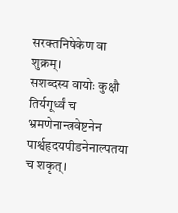सरक्तनिषेकेण वा शुक्रम्।
सशब्दस्य वायोः कुक्षौ तिर्यगूर्ध्वं च भ्रमणेनान्त्रवेष्टनेन पार्श्वहृदयपीडनेनाल्पतया च शकृत्।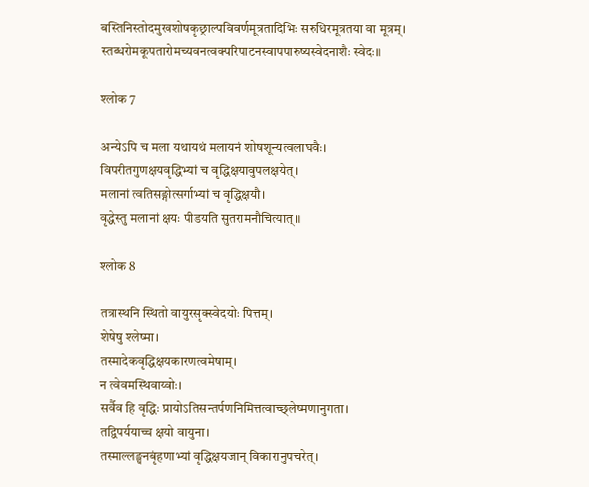बस्तिनिस्तोदमुखशोषकृछ्राल्पविवर्णमूत्रतादिभिः सरुधिरमूत्रतया वा मूत्रम्।
स्तब्धरोमकूपतारोमच्यवनत्वक्परिपाटनस्वापपारुष्यस्वेदनाशैः स्वेदः॥

श्लोक 7

अन्येऽपि च मला यथायथं मलायनं शोषशून्यत्वलाघवैः।
विपरीतगुणक्षयवृद्धिभ्यां च वृद्धिक्षयावुपलक्षयेत्।
मलानां त्वतिसङ्गोत्सर्गाभ्यां च वृद्धिक्षयौ।
वृद्धेस्तु मलानां क्षयः पीडयति सुतरामनौचित्यात्॥

श्लोक 8

तत्रास्थनि स्थितो वायुरसृक्स्वेदयोः पित्तम्।
शेषेषु श्लेष्मा।
तस्मादेकवृद्धिक्षयकारणत्वमेषाम्।
न त्वेवमस्थिवाय्वोः।
सर्वैव हि वृद्धिः प्रायोऽतिसन्तर्पणनिमित्तत्वाच्छ्लेष्मणानुगता।
तद्विपर्ययाच्च क्षयो वायुना।
तस्माल्लङ्घनबृंहणाभ्यां वृद्धिक्षयजान् विकारानुपचरेत्।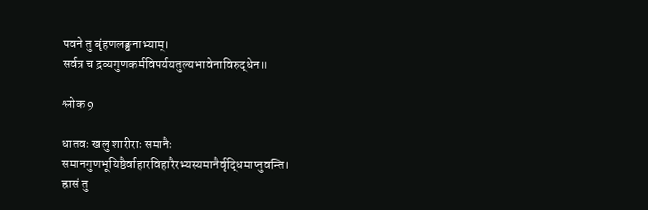पवने तु बृंहणलङ्घनाभ्याम्।
सर्वत्र च द्रव्यगुणकर्मविपर्ययतुल्यभावेनाविरुद्धेन॥

श्लोक 9

धातवः खलु शारीराः समानैः समानगुणभूयिष्ठैर्वाहारविहारैरभ्यस्यमानैर्वृद्धिमाप्नुवन्ति।
ह्रासं तु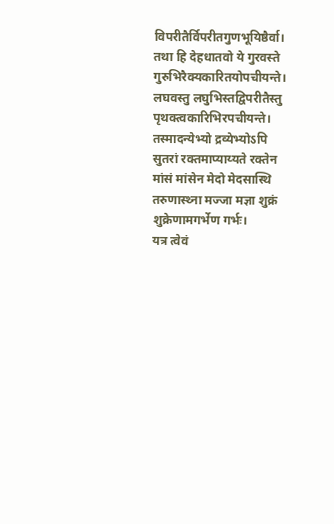विपरीतैर्विपरीतगुणभूयिष्ठैर्वा।
तथा हि देहधातवो ये गुरवस्ते गुरुभिरैक्यकारितयोपचीयन्ते।
लघवस्तु लघुभिस्तद्विपरीतैस्तु पृथक्त्वकारिभिरपचीयन्ते।
तस्मादन्येभ्यो द्रव्येभ्योऽपि सुतरां रक्तमाप्याय्यते रक्तेन मांसं मांसेन मेदो मेदसास्थि तरुणास्थ्ना मज्जा मज्ञा शुक्रं शुक्रेणामगर्भेण गर्भः।
यत्र त्वेवं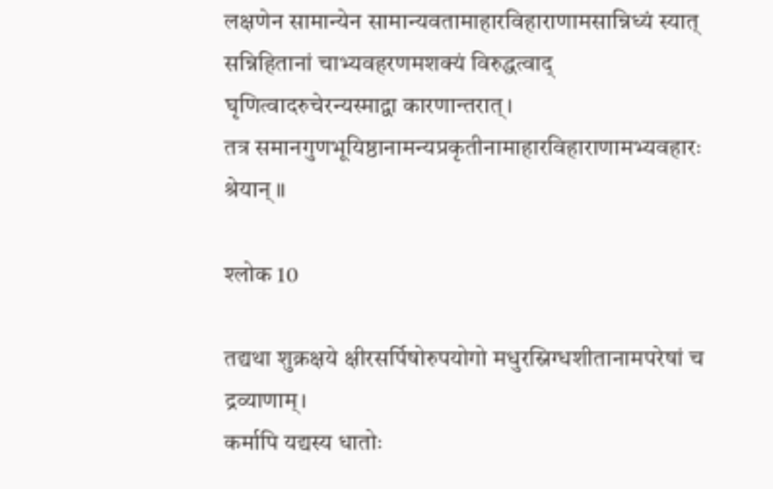लक्षणेन सामान्येन सामान्यवतामाहारविहाराणामसान्निध्यं स्यात् सन्निहितानां चाभ्यवहरणमशक्यं विरुद्धत्वाद् घृणित्वादरुचेरन्यस्माद्वा कारणान्तरात्।
तत्र समानगुणभूयिष्ठानामन्यप्रकृतीनामाहारविहाराणामभ्यवहारः श्रेयान्॥

श्लोक 10

तद्यथा शुक्रक्षये क्षीरसर्पिषोरुपयोगो मधुरस्निग्धशीतानामपरेषां च द्रव्याणाम्।
कर्मापि यद्यस्य धातोः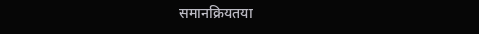समानक्रियतया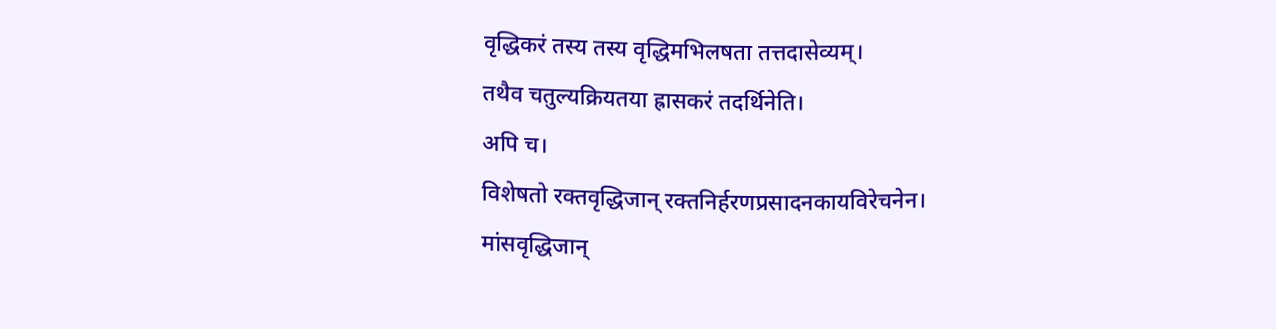वृद्धिकरं तस्य तस्य वृद्धिमभिलषता तत्तदासेव्यम्।
तथैव चतुल्यक्रियतया ह्रासकरं तदर्थिनेति।
अपि च।
विशेषतो रक्तवृद्धिजान् रक्तनिर्हरणप्रसादनकायविरेचनेन।
मांसवृद्धिजान्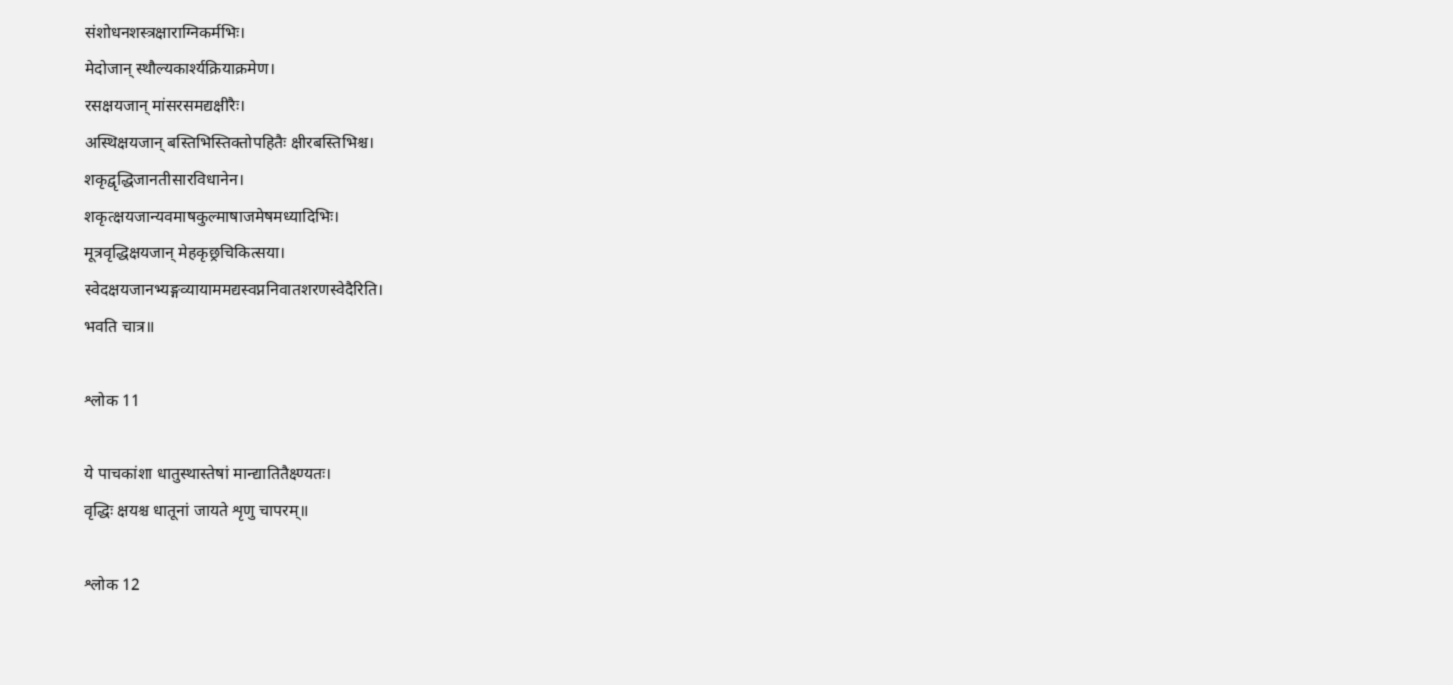संशोधनशस्त्रक्षाराग्निकर्मभिः।
मेदोजान् स्थौल्यकार्श्यक्रियाक्रमेण।
रसक्षयजान् मांसरसमद्यक्षीरैः।
अस्थिक्षयजान् बस्तिभिस्तिक्तोपहितैः क्षीरबस्तिभिश्च।
शकृद्वृद्धिजानतीसारविधानेन।
शकृत्क्षयजान्यवमाषकुल्माषाजमेषमध्यादिभिः।
मूत्रवृद्धिक्षयजान् मेहकृछ्रचिकित्सया।
स्वेदक्षयजानभ्यङ्गव्यायाममद्यस्वप्ननिवातशरणस्वेदैरिति।
भवति चात्र॥

श्लोक 11

ये पाचकांशा धातुस्थास्तेषां मान्द्यातितैक्ष्ण्यतः।
वृद्धिः क्षयश्च धातूनां जायते शृणु चापरम्॥

श्लोक 12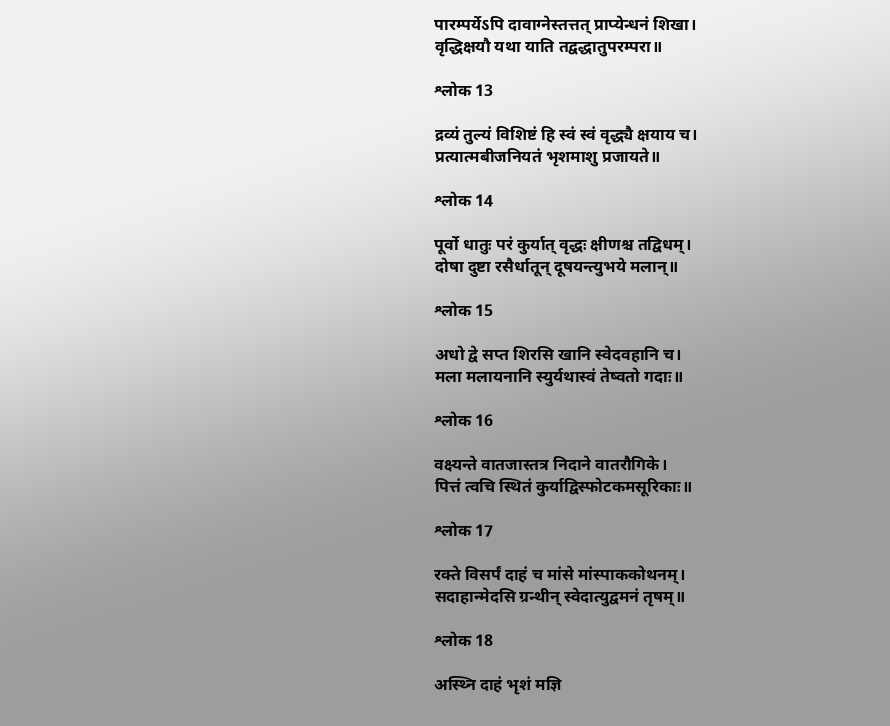पारम्पर्येऽपि दावाग्नेस्तत्तत् प्राप्येन्धनं शिखा।
वृद्धिक्षयौ यथा याति तद्वद्धातुपरम्परा॥

श्लोक 13

द्रव्यं तुल्यं विशिष्टं हि स्वं स्वं वृद्ध्यै क्षयाय च।
प्रत्यात्मबीजनियतं भृशमाशु प्रजायते॥

श्लोक 14

पूर्वो धातुः परं कुर्यात् वृद्धः क्षीणश्च तद्विधम्।
दोषा दुष्टा रसैर्धातून् दूषयन्त्युभये मलान्॥

श्लोक 15

अधो द्वे सप्त शिरसि खानि स्वेदवहानि च।
मला मलायनानि स्युर्यथास्वं तेष्वतो गदाः॥

श्लोक 16

वक्ष्यन्ते वातजास्तत्र निदाने वातरौगिके।
पित्तं त्वचि स्थितं कुर्याद्विस्फोटकमसूरिकाः॥

श्लोक 17

रक्ते विसर्पं दाहं च मांसे मांस्पाककोथनम्।
सदाहान्मेदसि ग्रन्थीन् स्वेदात्युद्वमनं तृषम्॥

श्लोक 18

अस्थ्नि दाहं भृशं मज्ञि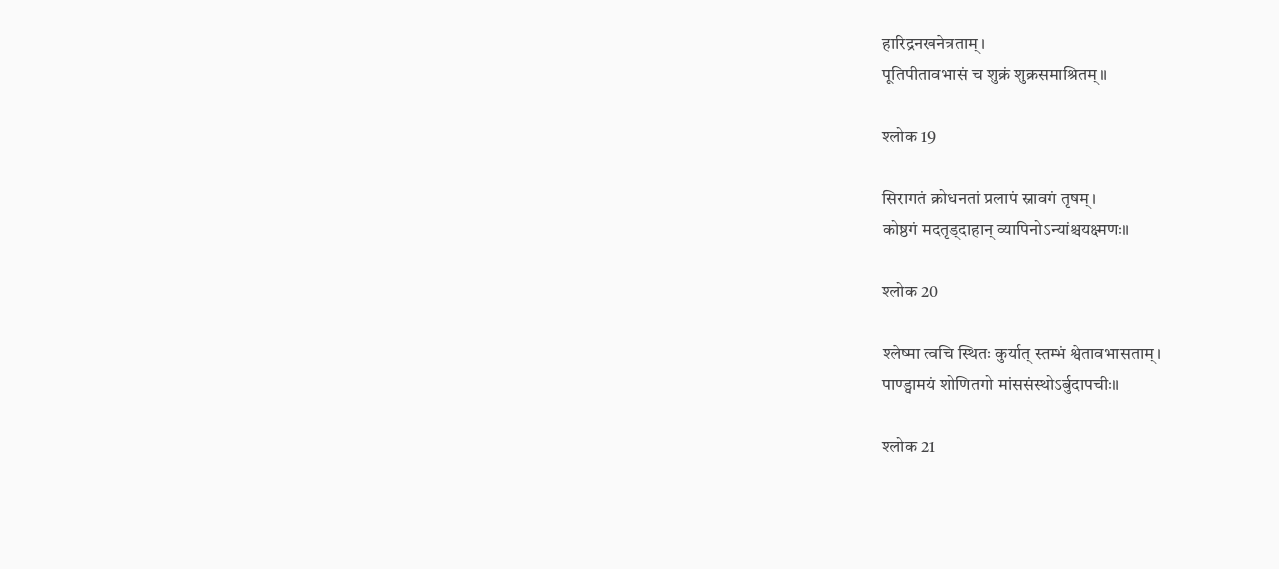हारिद्रनखनेत्रताम्।
पूतिपीतावभासं च शुक्रं शुक्रसमाश्रितम्॥

श्लोक 19

सिरागतं क्रोधनतां प्रलापं स्नावगं तृषम्।
कोष्ठगं मदतृड्दाहान् व्यापिनोऽन्यांश्चयक्ष्मणः॥

श्लोक 20

श्लेष्मा त्वचि स्थितः कुर्यात् स्तम्भं श्वेतावभासताम्।
पाण्ड्वामयं शोणितगो मांससंस्थोऽर्बुदापचीः॥

श्लोक 21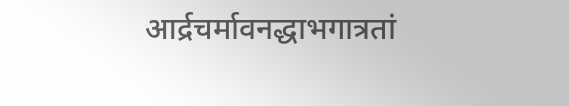आर्द्रचर्मावनद्धाभगात्रतां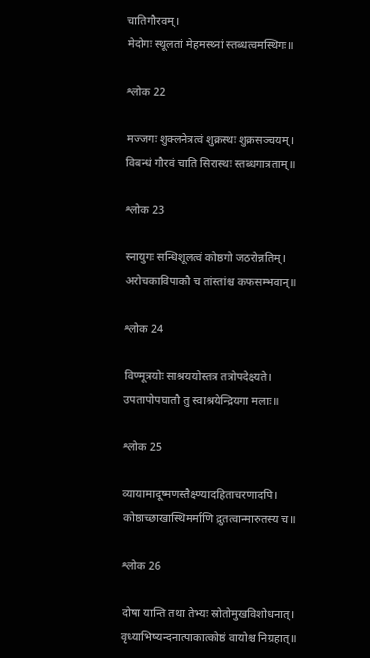चातिगौरवम्।
मेदोगः स्थूलतां मेहमस्थ्नां स्तब्धत्वमस्थिगः॥

श्लोक 22

मज्जगः शुक्लनेत्रत्वं शुक्रस्थः शुक्रसञ्चयम्।
विबन्धं गौरवं चाति सिरास्थः स्तब्धगात्रताम्॥

श्लोक 23

स्नायुगः सन्धिशूलत्वं कोष्ठगो जठरोन्नतिम्।
अरोचकाविपाकौ च तांस्तांश्च कफसम्भवान्॥

श्लोक 24

विण्मूत्रयोः साश्रययोस्तत्र तत्रोपदेक्ष्यते।
उपतापोपघातौ तु स्वाश्रयेन्द्रियगा मलाः॥

श्लोक 25

व्यायामादूष्मणस्तैक्ष्ण्यादहिताचरणादपि।
कोष्ठाच्छाखास्थिमर्माणि द्रुतत्वान्मारुतस्य च॥

श्लोक 26

दोषा यान्ति तथा तेभ्यः स्रोतोमुखविशोधनात्।
वृध्याभिष्यन्दनात्पाकात्कोष्ठं वायोश्च निग्रहात्॥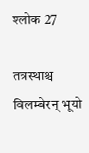श्लोक 27

तत्रस्थाश्च विलम्बेरन् भूयो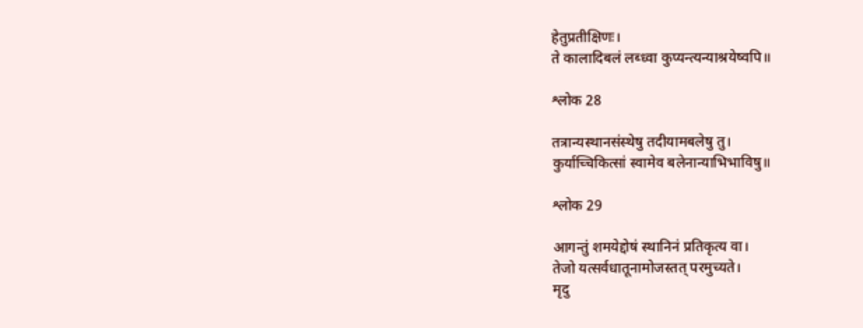हेतुप्रतीक्षिणः।
ते कालादिबलं लब्ध्वा कुप्यन्त्यन्याश्रयेष्वपि॥

श्लोक 28

तत्रान्यस्थानसंस्थेषु तदीयामबलेषु तु।
कुर्याच्चिकित्सां स्वामेव बलेनान्याभिभाविषु॥

श्लोक 29

आगन्तुं शमयेद्दोषं स्थानिनं प्रतिकृत्य वा।
तेजो यत्सर्वधातूनामोजस्तत् परमुच्यते।
मृदु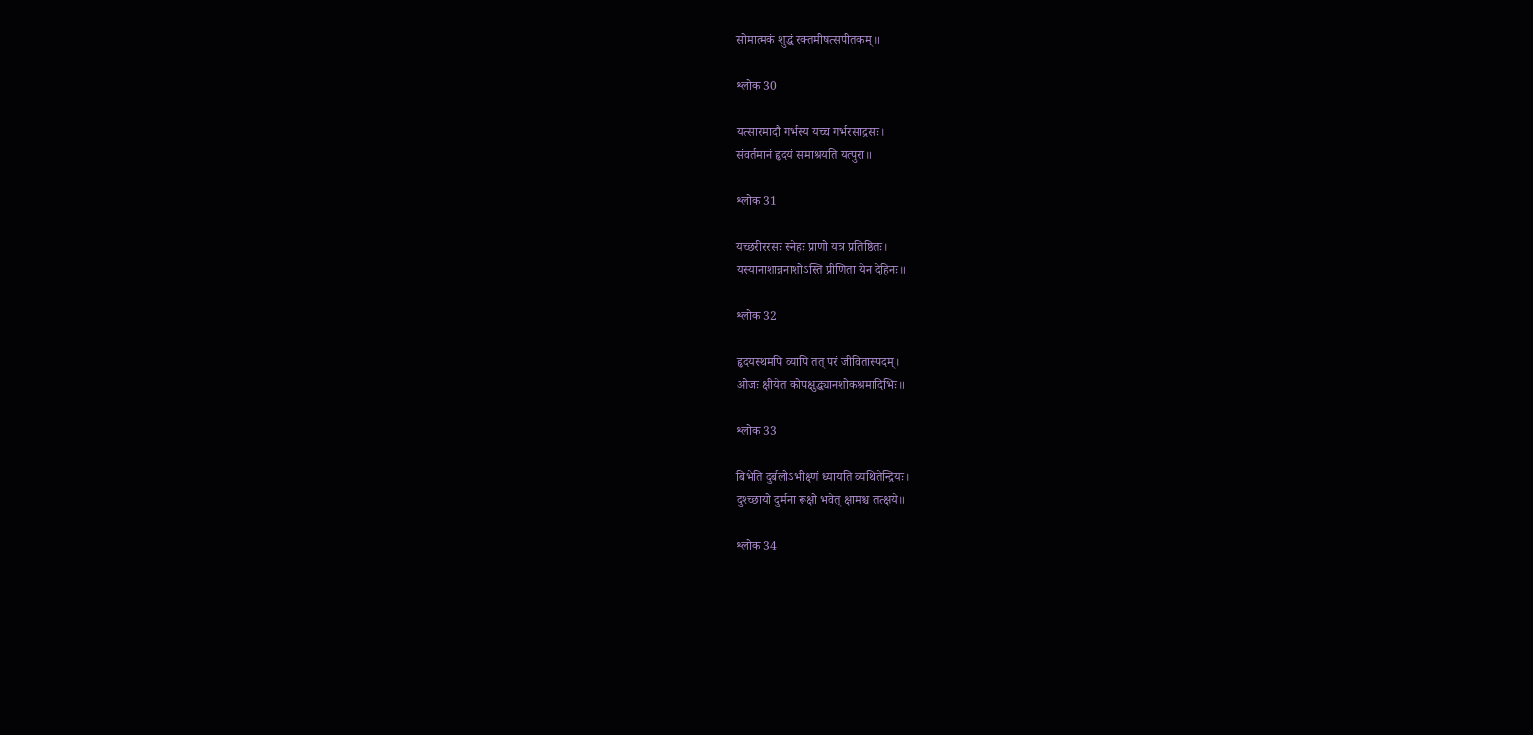सोमात्मकं शुद्धं रक्तमीषत्सपीतकम्॥

श्लोक 30

यत्सारमादौ गर्भस्य यच्च गर्भरसाद्रसः।
संवर्तमानं हृदयं समाश्रयति यत्पुरा॥

श्लोक 31

यच्छरीररसः स्नेहः प्राणो यत्र प्रतिष्ठितः।
यस्यानाशान्ननाशोऽस्ति प्रीणिता येन देहिनः॥

श्लोक 32

हृदयस्थमपि व्यापि तत् परं जीवितास्पदम्।
ओजः क्षीयेत कोपक्षुद्ध्यानशोकश्रमादिभिः॥

श्लोक 33

बिभेति दुर्बलोऽभीक्ष्णं ध्यायति व्यथितेन्द्रियः।
दुश्च्छायो दुर्मना रूक्षो भवेत् क्षामश्च तत्क्षये॥

श्लोक 34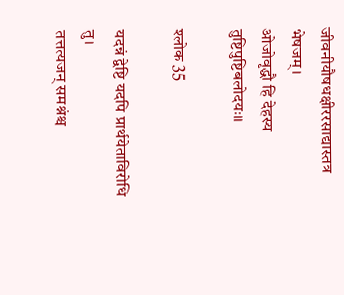जीवनीयौषधक्षीररसाद्यास्तत्र भेषजम्।
ओजोवृद्धौ हि देहस्य तुष्टिपुष्टिबलोदयः॥

श्लोक 35

यदन्नं द्वेष्टि यदपि प्रार्थयेताविरोधि तु।
तत्तत्यजन् समश्नंश्च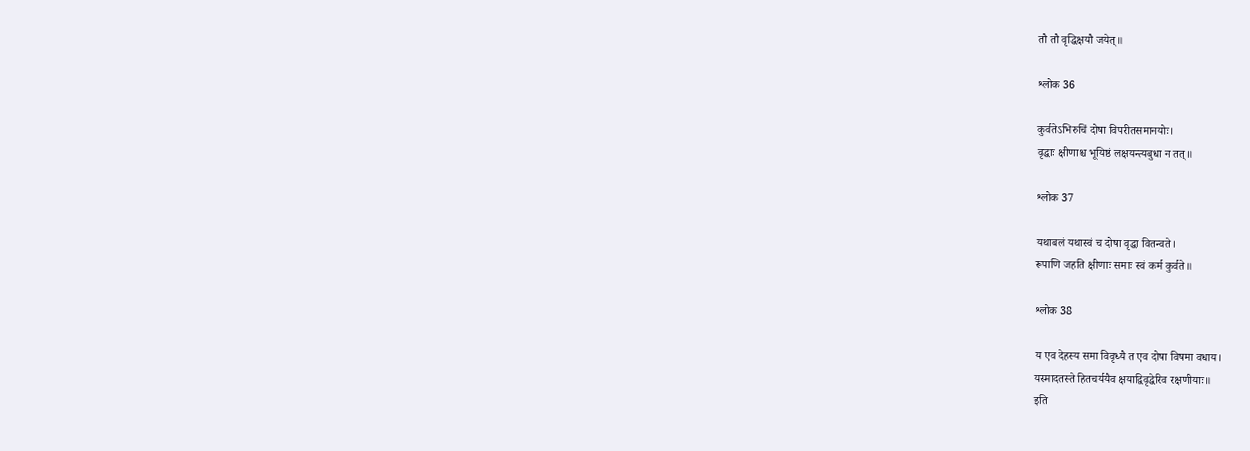तौ तौ वृद्धिक्षयौ जयेत्॥

श्लोक 36

कुर्वतेऽभिरुचिं दोषा विपरीतसमानयोः।
वृद्धाः क्षीणाश्च भूयिष्ठं लक्षयन्त्यबुधा न तत्॥

श्लोक 37

यथाबलं यथास्वं च दोषा वृद्धा वितन्वते।
रूपाणि जहति क्षीणाः समाः स्वं कर्म कुर्वते॥

श्लोक 38

य एव देहस्य समा विवृध्यै त एव दोषा विषमा वधाय।
यस्मादतस्ते हितचर्ययैव क्षयाद्विवृद्धेरिव रक्षणीयाः॥
इति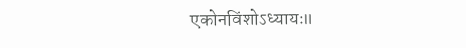एकोनविंशोऽध्यायः॥